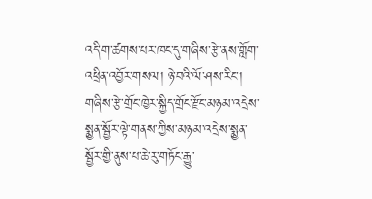འདི་ག་ཚགས་པར་ཁང་དུ་གཞིས་རྩེ་ནས་གློག་འཕྲིན་འབྱོར་གསལ། ཉེ་བའི་ལོ་ཤས་རིང་། གཞིས་རྩེ་གྲོང་ཁྱེར་སྐྱིད་གྲོང་རྫོང་མཉམ་འདྲེས་སྨྱན་སྦྱོར་ལྟེ་གནས་ཀྱིས་མཉམ་འདྲེས་སྨྱན་སྦྱོར་གྱི་ནུས་པ་ཆེ་རུ་གཏོང་རྒྱུ་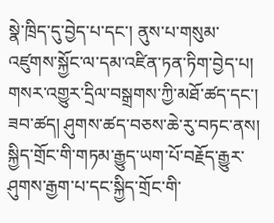སྣེ་ཁྲིད་དུ་བྱེད་པ་དང་། ནུས་པ་གསུམ་འཛུགས་སྐྱོང་ལ་དམ་འཛིན་ཏན་ཏིག་བྱེད་པ། གསར་འགྱུར་དྲིལ་བསྒྲགས་ཀྱི་མཐོ་ཚད་དང་། ཟབ་ཚད། ཤུགས་ཚད་བཅས་ཆེ་རུ་བཏང་ནས། སྐྱིད་གྲོང་གི་གཏམ་རྒྱུད་ཡག་པོ་བརྗོད་རྒྱུར་ཤུགས་རྒྱག་པ་དང་སྐྱིད་གྲོང་གི་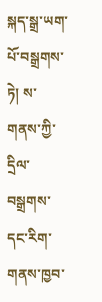སྐད་སྒྲ་ཡག་པོ་བསྒྲགས་ཏེ། ས་གནས་ཀྱི་དྲིལ་བསྒྲགས་དང་རིག་གནས་ཁྱབ་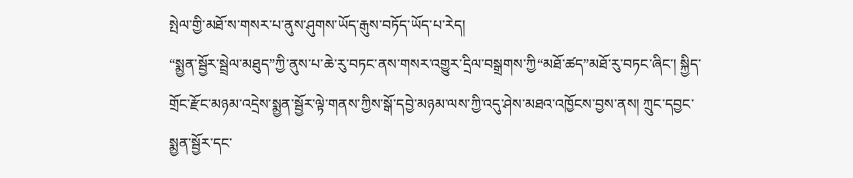སྤེལ་གྱི་མཐོ་ས་གསར་པ་ནུས་ཤུགས་ཡོད་རྒུས་བཏོད་ཡོད་པ་རེད།
“སྨྱན་སྦྱོར་སྦྲེལ་མཐུད”ཀྱི་ནུས་པ་ཆེ་རུ་བཏང་ནས་གསར་འགྱུར་དྲིལ་བསྒྲགས་ཀྱི“མཐོ་ཚད”མཐོ་རུ་བཏང་ཞིང་། སྐྱིད་གྲོང་རྫོང་མཉམ་འདྲེས་སྨྱན་སྦྱོར་ལྟེ་གནས་ཀྱིས་སྒོ་དབྱེ་མཉམ་ལས་ཀྱི་འདུ་ཤེས་མཐའ་འཁྱོངས་བྱས་ནས། ཀྲུང་དབྱང་སྨྱན་སྦྱོར་དང་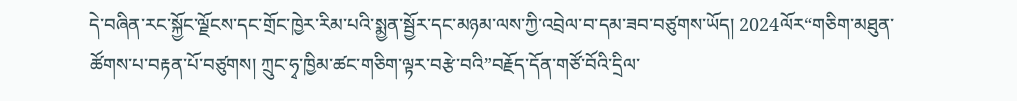དེ་བཞིན་རང་སྐྱོང་ལྗོངས་དང་གྲོང་ཁྱེར་རིམ་པའི་སྨྱན་སྦྱོར་དང་མཉམ་ལས་ཀྱི་འབྲེལ་བ་དམ་ཟབ་བཙུགས་ཡོད། 2024ལོར“གཅིག་མཐུན་ཚོགས་པ་བརྟན་པོ་བཙུགས། ཀྲུང་ཧྭ་ཁྱིམ་ཚང་གཅིག་ལྟར་བརྩེ་བའི”བརྗོད་དོན་གཙོ་བོའི་དྲིལ་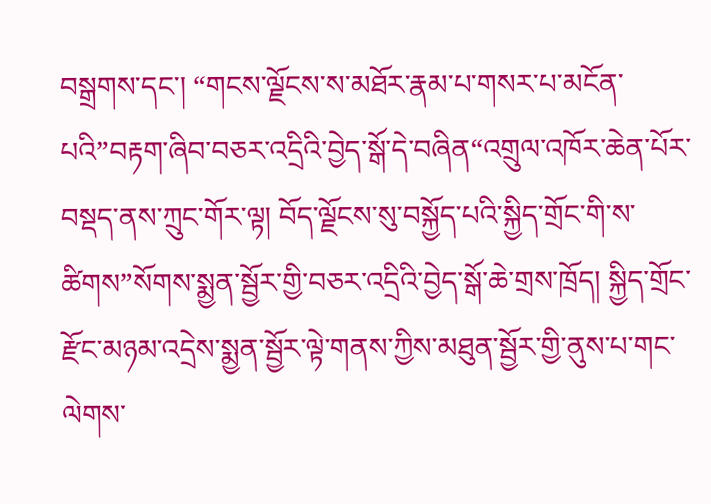བསྒྲགས་དང་། “གངས་ལྗོངས་ས་མཐོར་རྣམ་པ་གསར་པ་མངོན་པའི”བརྟག་ཞིབ་བཅར་འདྲིའི་བྱེད་སྒོ་དེ་བཞིན“འགྲུལ་འཁོར་ཆེན་པོར་བསྡད་ནས་ཀྲུང་གོར་ལྟ། བོད་ལྗོངས་སུ་བསྐྱོད་པའི་སྐྱིད་གྲོང་གི་ས་ཚིགས”སོགས་སྨྱན་སྦྱོར་གྱི་བཅར་འདྲིའི་བྱེད་སྒོ་ཆེ་གྲས་ཁྲོད། སྐྱིད་གྲོང་རྫོང་མཉམ་འདྲེས་སྨྱན་སྦྱོར་ལྟེ་གནས་ཀྱིས་མཐུན་སྦྱོར་གྱི་ནུས་པ་གང་ལེགས་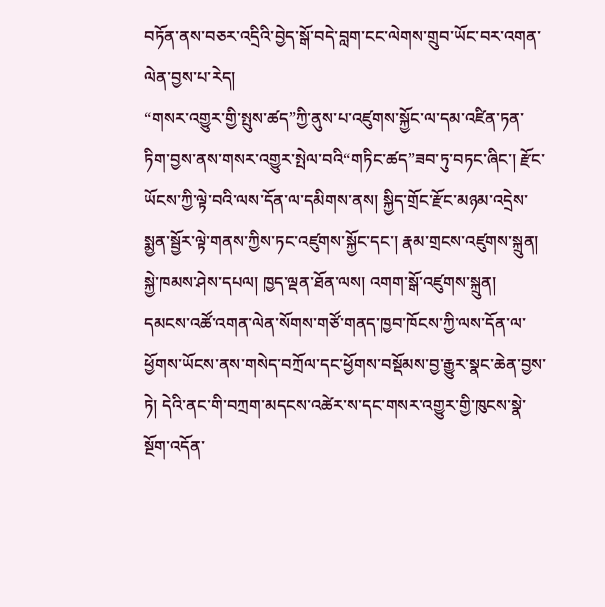བཏོན་ནས་བཅར་འདྲིའི་བྱེད་སྒོ་བདེ་བླག་ངང་ལེགས་གྲུབ་ཡོང་བར་འགན་ལེན་བྱས་པ་རེད།
“གསར་འགྱུར་གྱི་སྤུས་ཚད”ཀྱི་ནུས་པ་འཛུགས་སྐྱོང་ལ་དམ་འཛིན་ཏན་ཏིག་བྱས་ནས་གསར་འགྱུར་སྤེལ་བའི“གཏིང་ཚད”ཟབ་ཏུ་བཏང་ཞིང་། རྫོང་ཡོངས་ཀྱི་ལྟེ་བའི་ལས་དོན་ལ་དམིགས་ནས། སྐྱིད་གྲོང་རྫོང་མཉམ་འདྲེས་སྨྱན་སྦྱོར་ལྟེ་གནས་ཀྱིས་ཏང་འཛུགས་སྐྱོང་དང་། རྣམ་གྲངས་འཛུགས་སྐྲུན། སྐྱེ་ཁམས་ཤེས་དཔལ། ཁྱད་ལྡན་ཐོན་ལས། འགག་སྒོ་འཛུགས་སྐྲུན། དམངས་འཚོ་འགན་ལེན་སོགས་གཙོ་གནད་ཁྱབ་ཁོངས་ཀྱི་ལས་དོན་ལ་ཕྱོགས་ཡོངས་ནས་གསེད་བཀྲོལ་དང་ཕྱོགས་བསྡོམས་བྱ་རྒྱུར་སྣང་ཆེན་བྱས་ཏེ། དེའི་ནང་གི་བཀྲག་མདངས་འཚེར་ས་དང་གསར་འགྱུར་གྱི་ཁུངས་སྣེ་སྔོག་འདོན་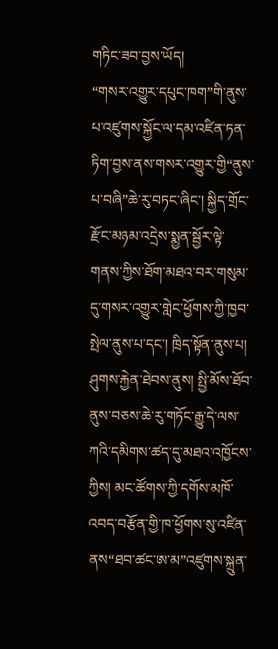གཏིང་ཟབ་བྱས་ཡོད།
“གསར་འགྱུར་དཔུང་ཁག”གི་ནུས་པ་འཛུགས་སྐྱོང་ལ་དམ་འཛིན་ཏན་ཏིག་བྱས་ནས་གསར་འགྱུར་གྱི“ནུས་པ་བཞི”ཆེ་རུ་བཏང་ཞིང་། སྐྱིད་གྲོང་རྫོང་མཉམ་འདྲེས་སྨྱན་སྦྱོར་ལྟེ་གནས་ཀྱིས་ཐོག་མཐའ་བར་གསུམ་དུ་གསར་འགྱུར་གླེང་ཕྱོགས་ཀྱི་ཁྱབ་སྤེལ་ནུས་པ་དང་། ཁྲིད་སྟོན་ནུས་པ། ཤུགས་རྐྱེན་ཐེབས་ནུས། སྤྱི་མོས་ཐོབ་ནུས་བཅས་ཆེ་རུ་གཏོང་རྒྱུ་དེ་ལས་ཀའི་དམིགས་ཚད་དུ་མཐའ་འཁྱོངས་ཀྱིས། མང་ཚོགས་ཀྱི་དགོས་མཁོ་འབད་བརྩོན་གྱི་ཁ་ཕྱོགས་སུ་འཛིན་ནས“ཐབ་ཚང་ཨ་མ”འཛུགས་སྐྲུན་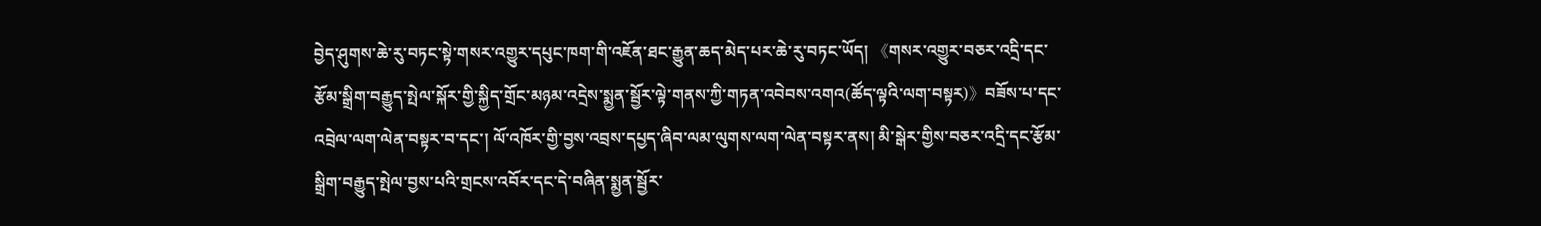བྱེད་ཤུགས་ཆེ་རུ་བཏང་སྟེ་གསར་འགྱུར་དཔུང་ཁག་གི་འཇོན་ཐང་རྒྱུན་ཆད་མེད་པར་ཆེ་རུ་བཏང་ཡོད། 《གསར་འགྱུར་བཅར་འདྲི་དང་རྩོམ་སྒྲིག་བརྒྱུད་སྤེལ་སྐོར་གྱི་སྐྱིད་གྲོང་མཉམ་འདྲེས་སྨྱན་སྦྱོར་ལྟེ་གནས་ཀྱི་གཏན་འབེབས་འགའ(ཚོད་ལྟའི་ལག་བསྟར)》བཟོས་པ་དང་འབྲེལ་ལག་ལེན་བསྟར་བ་དང་། ལོ་འཁོར་གྱི་བྱས་འབྲས་དཔྱད་ཞིབ་ལམ་ལུགས་ལག་ལེན་བསྟར་ནས། མི་སྒེར་གྱིས་བཅར་འདྲི་དང་རྩོམ་སྒྲིག་བརྒྱུད་སྤེལ་བྱས་པའི་གྲངས་འབོར་དང་དེ་བཞིན་སྨྱན་སྦྱོར་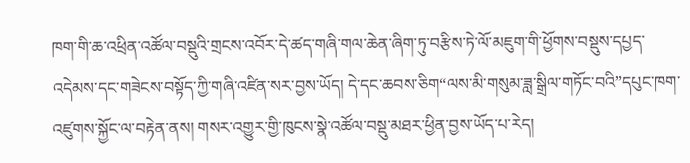ཁག་གི་ཆ་འཕྲིན་འཚོལ་བསྡུའི་གྲངས་འབོར་དེ་ཚད་གཞི་གལ་ཆེན་ཞིག་ཏུ་བརྩིས་ཏེ་ལོ་མཇུག་གི་ཕྱོགས་བསྡུས་དཔྱད་འདེམས་དང་གཟེངས་བསྟོད་ཀྱི་གཞི་འཛིན་སར་བྱས་ཡོད། དེ་དང་ཆབས་ཅིག“ལས་མི་གསུམ་ཟླ་སྒྲིལ་གཏོང་བའི”དཔུང་ཁག་འཛུགས་སྐྱོང་ལ་བརྟེན་ནས། གསར་འགྱུར་གྱི་ཁུངས་སྣེ་འཚོལ་བསྡུ་མཐར་ཕྱིན་བྱས་ཡོད་པ་རེད།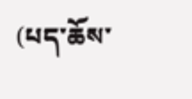(པད་ཆོས་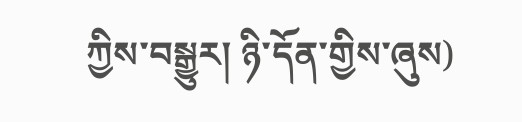ཀྱིས་བསྒྱུར། ཉི་དོན་གྱིས་ཞུས)